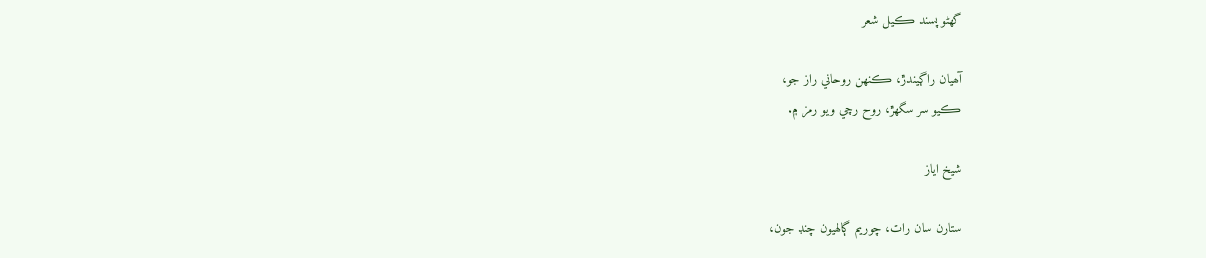گهڻو پسند ڪيل شعر

آھيان راڳيندڙ، ڪنھن روحاني راز جو،
ڪيو سر سگهڙ، روح رچي ويو رمز ۾.

شيخ اياز

ستارن سان رات، چوريم ڳالهيون چنڊ جون،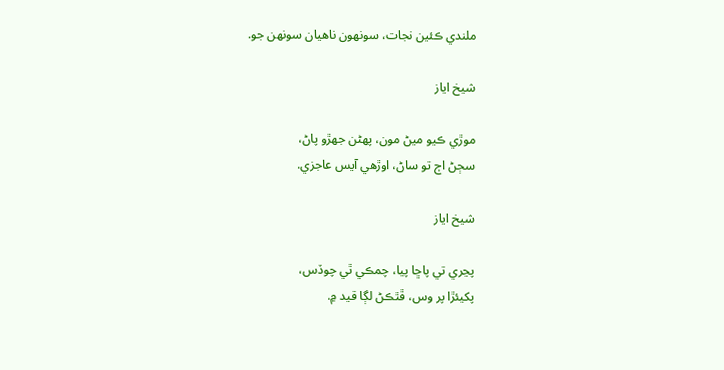ملندي ڪئين نجات، سونھون ناھيان سونھن جو.

شيخ اياز

موڙي ڪيو ميڻ مون، پھڻن جھڙو پاڻ،
سڄڻ اڄ تو ساڻ، اوڙھي آيس عاجزي.

شيخ اياز

پڃري تي پاڇا پيا، چمڪي ٿي چوڏس،
پکيئڙا پر وس، ڦٿڪڻ لڳا قيد ۾.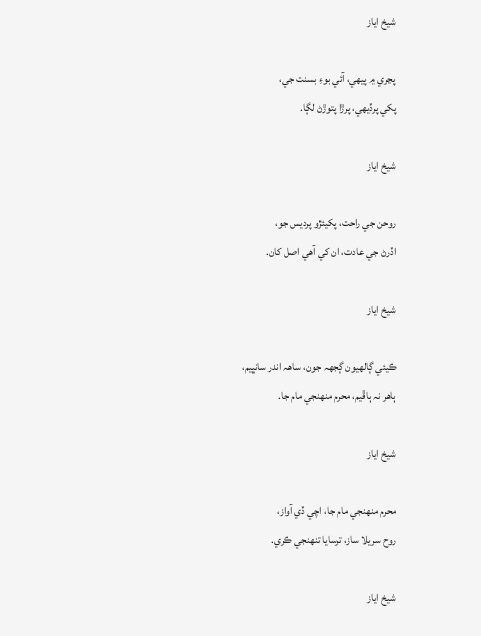شيخ اياز

پڃري ۾ پيھي، آئي بوءِ بسنت جي،
پکي پرڏيھي، پرڙا پتوڙڻ لڳا.

شيخ اياز

روحن جي راحت، پکيئڙو پرديس جو،
اڏرڻ جي عادت، ان کي آھي اصل کان.

شيخ اياز

ڪيئي ڳالهيون ڳجهہ جون، ساھہ اندر سانڀيم،
ٻاھر نہ ٻاڦيم، محرم منھنجي مام جا.

شيخ اياز

محرم منھنجي مام جا، اچي ڏي آواز،
روح سريلا ساز، ترسايا تنھنجي ڪري.

شيخ اياز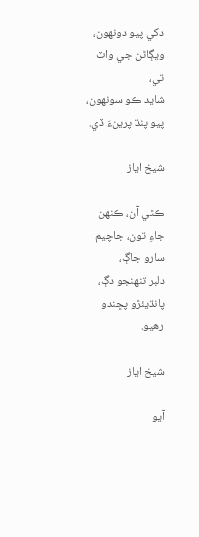دکي پيو دونھون، ويڳاڻن جي واٽ تي،
شايد ڪو سونھون، پيو پنڌ پرينءَ ڏي.

شيخ اياز

ڪٿي آن، ڪنھن جاءِ تون، جاچيم سارو جاڳ،
دلبر تنھنجو دڳ، پانڌيئڙو پڇندو رھيو.

شيخ اياز

آيو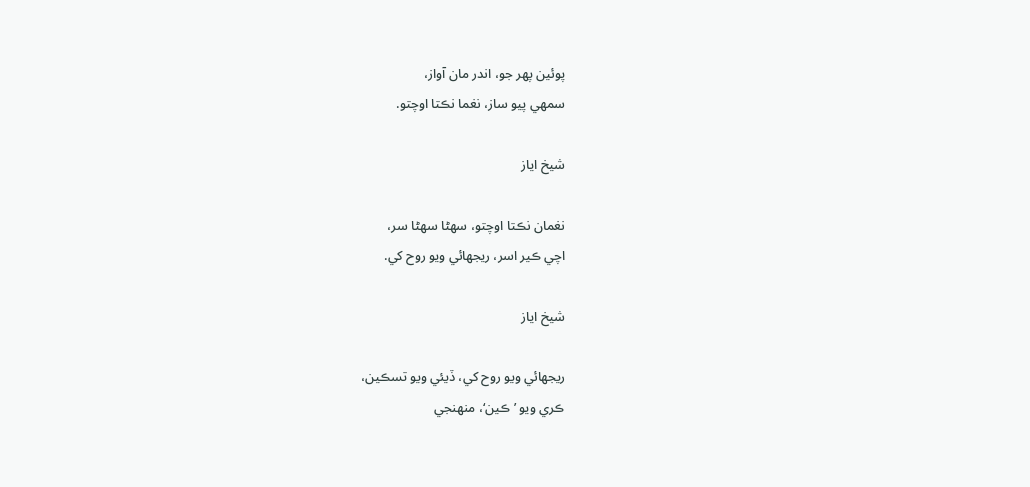پوئين پھر جو، اندر مان آواز،
سمھي پيو ساز، نغما نڪتا اوچتو.

شيخ اياز

نغمان نڪتا اوچتو، سھڻا سھڻا سر،
اچي ڪير اسر، ريجھائي ويو روح کي.

شيخ اياز

ريجھائي ويو روح کي، ڏيئي ويو تسڪين،
ڪري ويو ’ڪين‘، منھنجي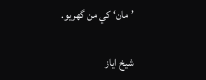’مان‘ کي من گهريو.

شيخ اياز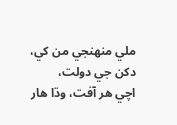ملي منھنجي من کي، دکن جي دولت،
اچي ھر آفت، وڌا ھار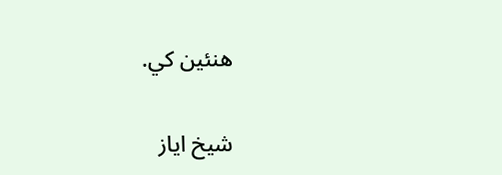ھنئين کي.

شيخ اياز